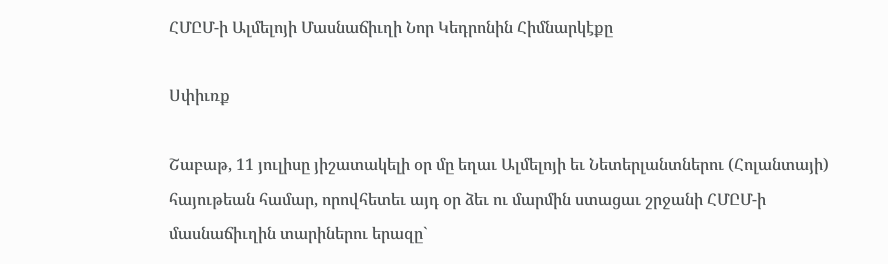ՀՄԸՄ-ի Ալմելոյի Մասնաճիւղի Նոր Կեդրոնին Հիմնարկէքը

Սփիւռք

Շաբաթ, 11 յուլիսը յիշատակելի օր մը եղաւ Ալմելոյի եւ Նետերլանտներու (Հոլանտայի) հայութեան համար, որովհետեւ այդ օր ձեւ ու մարմին ստացաւ շրջանի ՀՄԸՄ-ի մասնաճիւղին տարիներու երազը`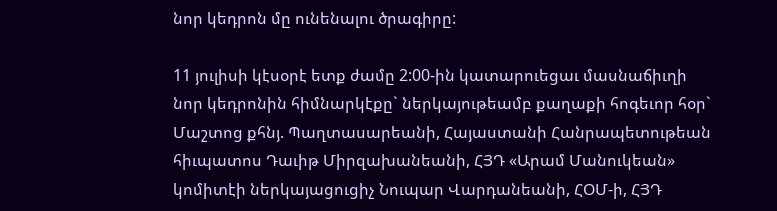նոր կեդրոն մը ունենալու ծրագիրը:

11 յուլիսի կէսօրէ ետք ժամը 2:00-ին կատարուեցաւ մասնաճիւղի նոր կեդրոնին հիմնարկէքը` ներկայութեամբ քաղաքի հոգեւոր հօր` Մաշտոց քհնյ. Պաղտասարեանի, Հայաստանի Հանրապետութեան հիւպատոս Դաւիթ Միրզախանեանի, ՀՅԴ «Արամ Մանուկեան» կոմիտէի ներկայացուցիչ Նուպար Վարդանեանի, ՀՕՄ-ի, ՀՅԴ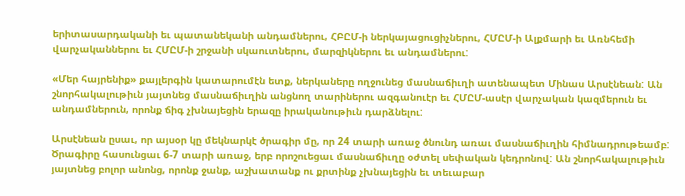երիտասարդականի եւ պատանեկանի անդամներու, ՀԲԸՄ-ի ներկայացուցիչներու, ՀՄԸՄ-ի Ալքմարի եւ Առնհեմի վարչականներու եւ ՀՄԸՄ-ի շրջանի սկաուտներու, մարզիկներու եւ անդամներու:

«Մեր հայրենիք» քայլերգին կատարումէն ետք, ներկաները ողջունեց մասնաճիւղի ատենապետ Մինաս Արսէնեան: Ան շնորհակալութիւն յայտնեց մասնաճիւղին անցնող տարիներու ազգանուէր եւ ՀՄԸՄ-ասէր վարչական կազմերուն եւ անդամներուն, որոնք ճիգ չխնայեցին երազը իրականութիւն դարձնելու:

Արսէնեան ըսաւ, որ այսօր կը մեկնարկէ ծրագիր մը, որ 24 տարի առաջ ծնունդ առաւ մասնաճիւղին հիմնադրութեամբ: Ծրագիրը հասունցաւ 6-7 տարի առաջ, երբ որոշուեցաւ մասնաճիւղը օժտել սեփական կեդրոնով: Ան շնորհակալութիւն յայտնեց բոլոր անոնց, որոնք ջանք, աշխատանք ու քրտինք չխնայեցին եւ տեւաբար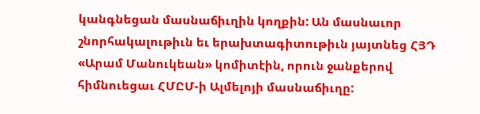կանգնեցան մասնաճիւղին կողքին: Ան մասնաւոր շնորհակալութիւն եւ երախտագիտութիւն յայտնեց ՀՅԴ «Արամ Մանուկեան» կոմիտէին, որուն ջանքերով հիմնուեցաւ ՀՄԸՄ-ի Ալմելոյի մասնաճիւղը: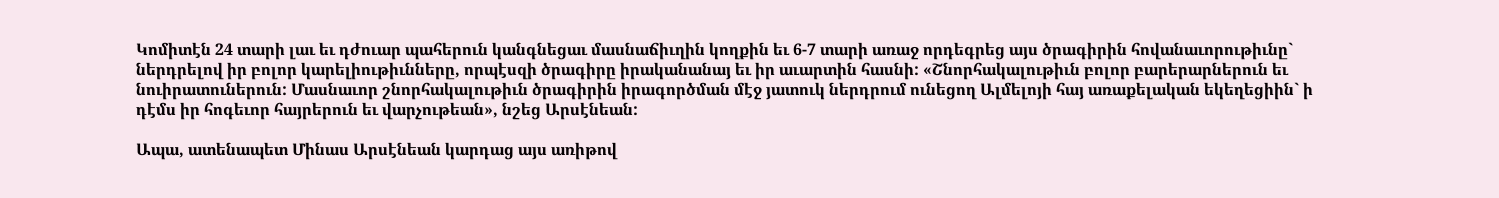Կոմիտէն 24 տարի լաւ եւ դժուար պահերուն կանգնեցաւ մասնաճիւղին կողքին եւ 6-7 տարի առաջ որդեգրեց այս ծրագիրին հովանաւորութիւնը` ներդրելով իր բոլոր կարելիութիւնները, որպէսզի ծրագիրը իրականանայ եւ իր աւարտին հասնի: «Շնորհակալութիւն բոլոր բարերարներուն եւ նուիրատուներուն: Մասնաւոր շնորհակալութիւն ծրագիրին իրագործման մէջ յատուկ ներդրում ունեցող Ալմելոյի հայ առաքելական եկեղեցիին` ի դէմս իր հոգեւոր հայրերուն եւ վարչութեան», նշեց Արսէնեան:

Ապա, ատենապետ Մինաս Արսէնեան կարդաց այս առիթով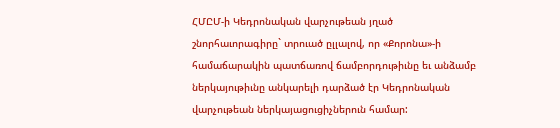ՀՄԸՄ-ի Կեդրոնական վարչութեան յղած շնորհաւորագիրը` տրուած ըլլալով, որ «Քորոնա»-ի համաճարակին պատճառով ճամբորդութիւնը եւ անձամբ ներկայութիւնը անկարելի դարձած էր Կեդրոնական վարչութեան ներկայացուցիչներուն համար: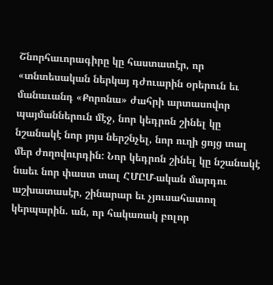Շնորհաւորագիրը կը հաստատէր, որ «տնտեսական ներկայ դժուարին օրերուն եւ մանաւանդ «Քորոնա» ժահրի արտասովոր պայմաններուն մէջ, նոր կեդրոն շինել կը նշանակէ նոր յոյս ներշնչել, նոր ուղի ցոյց տալ մեր ժողովուրդին: Նոր կեդրոն շինել կը նշանակէ նաեւ նոր փաստ տալ ՀՄԸՄ-ական մարդու աշխատասէր, շինարար եւ չյուսահատող կերպարին. ան, որ հակառակ բոլոր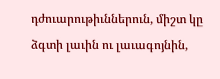դժուարութիւններուն, միշտ կը ձգտի լաւին ու լաւագոյնին,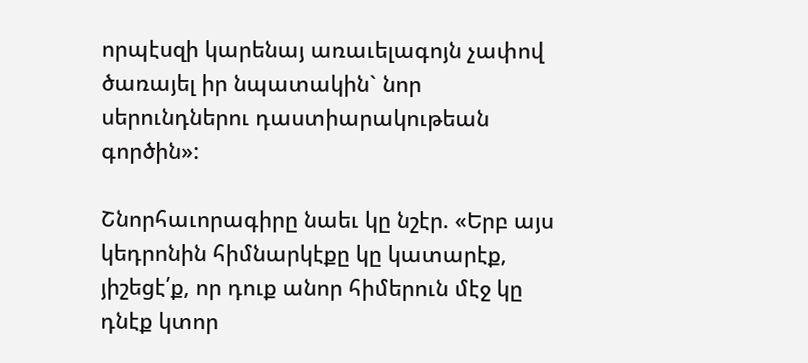որպէսզի կարենայ առաւելագոյն չափով ծառայել իր նպատակին` նոր սերունդներու դաստիարակութեան գործին»:

Շնորհաւորագիրը նաեւ կը նշէր. «Երբ այս կեդրոնին հիմնարկէքը կը կատարէք, յիշեցէ՛ք, որ դուք անոր հիմերուն մէջ կը դնէք կտոր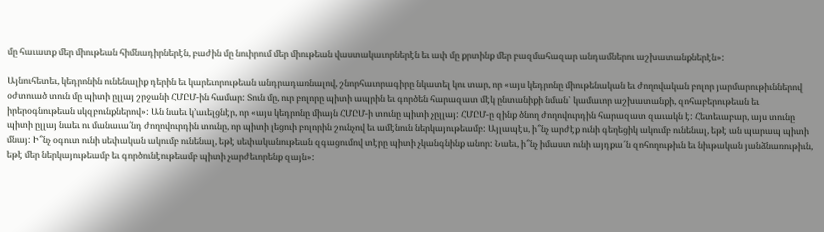մը հաւատք մեր միութեան հիմնադիրներէն, բաժին մը նուիրում մեր միութեան վաստակաւորներէն եւ ափ մը քրտինք մեր բազմահազար անդամներու աշխատանքներէն»:

Այնուհետեւ, կեդրոնին ունենալիք դերին եւ կարեւորութեան անդրադառնալով, շնորհաւորագիրը նկատել կու տար, որ «այս կեդրոնը միութենական եւ ժողովական բոլոր յարմարութիւններով օժտուած տուն մը պիտի ըլլայ շրջանի ՀՄԸՄ-ին համար: Տուն մը, ուր բոլորը պիտի ապրին եւ գործեն հարազատ մէկ ընտանիքի նման` կամաւոր աշխատանքի, զոհաբերութեան եւ իրերօգնութեան սկզբունքներով»: Ան նաեւ կ’աւելցնէր, որ «այս կեդրոնը միայն ՀՄԸՄ-ի տունը պիտի չըլլայ: ՀՄԸՄ-ը զինք ծնող ժողովուրդին հարազատ զաւակն է: Հետեւաբար, այս տունը պիտի ըլլայ նաեւ ու մանաւա՛նդ ժողովուրդին տունը, որ պիտի լեցուի բոլորին շունչով եւ ամէնուն ներկայութեամբ: Այլապէս, ի՞նչ արժէք ունի գեղեցիկ ակումբ ունենալ, եթէ ան պարապ պիտի մնայ: Ի՞նչ օգուտ ունի սեփական ակումբ ունենալ, եթէ սեփականութեան զգացումով տէրը պիտի չկանգնինք անոր: Նաեւ, ի՞նչ իմաստ ունի այդքա՜ն զոհողութիւն եւ նիւթական յանձնառութիւն, եթէ մեր ներկայութեամբ եւ գործունէութեամբ պիտի չարժեւորենք զայն»: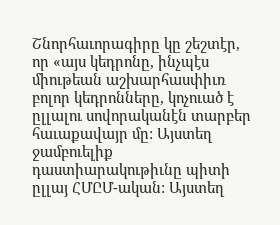Շնորհաւորագիրը կը շեշտէր, որ «այս կեդրոնը, ինչպէս միութեան աշխարհասփիւռ բոլոր կեդրոնները, կոչուած է ըլլալու սովորականէն տարբեր հաւաքավայր մը: Այստեղ ջամբուելիք դաստիարակութիւնը պիտի ըլլայ ՀՄԸՄ-ական: Այստեղ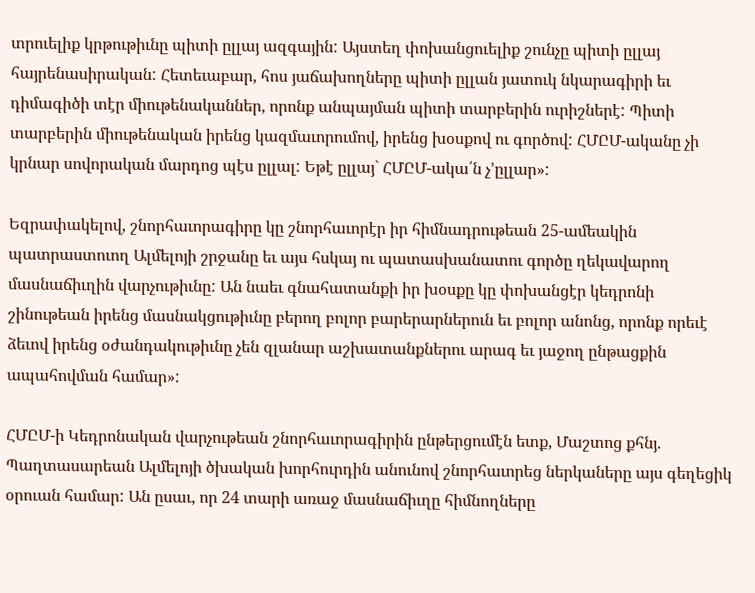տրուելիք կրթութիւնը պիտի ըլլայ ազգային: Այստեղ փոխանցուելիք շունչը պիտի ըլլայ հայրենասիրական: Հետեւաբար, հոս յաճախողները պիտի ըլլան յատուկ նկարագիրի եւ դիմագիծի տէր միութենականներ, որոնք անպայման պիտի տարբերին ուրիշներէ: Պիտի տարբերին միութենական իրենց կազմաւորումով, իրենց խօսքով ու գործով: ՀՄԸՄ-ականը չի կրնար սովորական մարդոց պէս ըլլալ: Եթէ ըլլայ` ՀՄԸՄ-ակա՛ն չ’ըլլար»:

Եզրափակելով, շնորհաւորագիրը կը շնորհաւորէր իր հիմնադրութեան 25-ամեակին պատրաստուող Ալմելոյի շրջանը եւ այս հսկայ ու պատասխանատու գործը ղեկավարող մասնաճիւղին վարչութիւնը: Ան նաեւ գնահատանքի իր խօսքը կը փոխանցէր կեդրոնի շինութեան իրենց մասնակցութիւնը բերող բոլոր բարերարներուն եւ բոլոր անոնց, որոնք որեւէ ձեւով իրենց օժանդակութիւնը չեն զլանար աշխատանքներու արագ եւ յաջող ընթացքին ապահովման համար»:

ՀՄԸՄ-ի Կեդրոնական վարչութեան շնորհաւորագիրին ընթերցումէն ետք, Մաշտոց քհնյ. Պաղտասարեան Ալմելոյի ծխական խորհուրդին անունով շնորհաւորեց ներկաները այս գեղեցիկ օրուան համար: Ան ըսաւ, որ 24 տարի առաջ մասնաճիւղը հիմնողները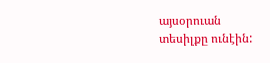այսօրուան տեսիլքը ունէին: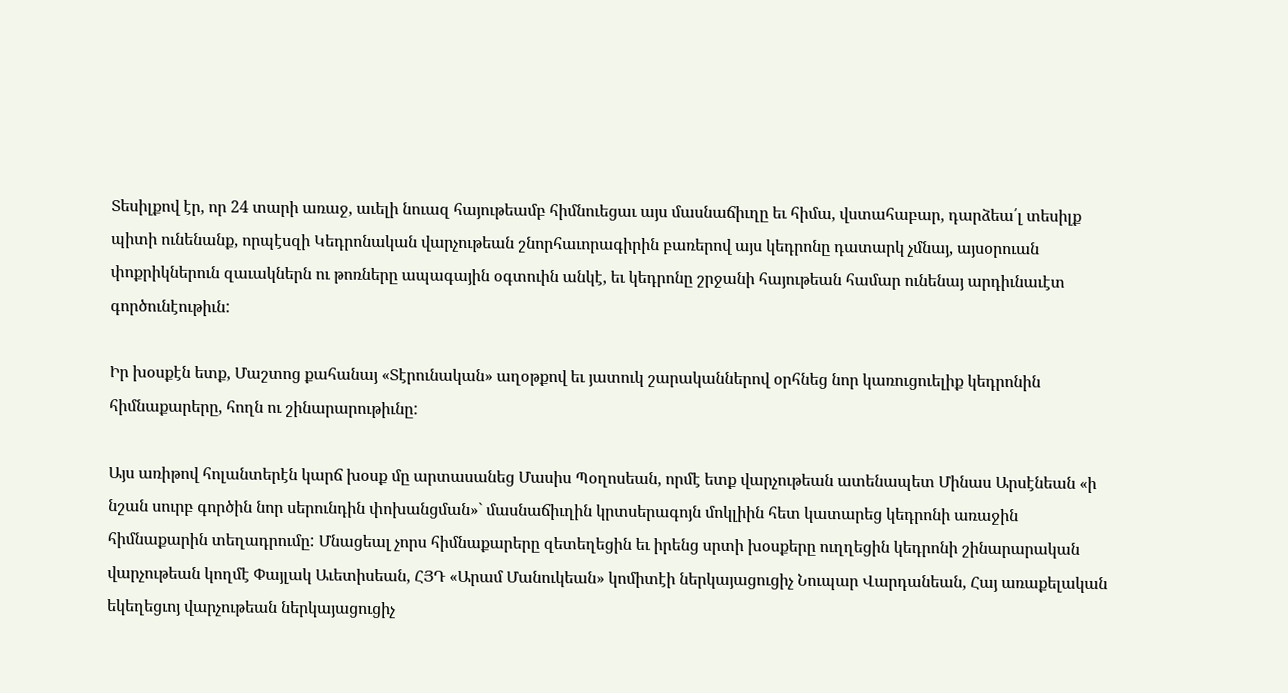Տեսիլքով էր, որ 24 տարի առաջ, աւելի նուազ հայութեամբ հիմնուեցաւ այս մասնաճիւղը եւ հիմա, վստահաբար, դարձեա՛լ տեսիլք պիտի ունենանք, որպէսզի Կեդրոնական վարչութեան շնորհաւորագիրին բառերով այս կեդրոնը դատարկ չմնայ, այսօրուան փոքրիկներուն զաւակներն ու թոռները ապագային օգտուին անկէ, եւ կեդրոնը շրջանի հայութեան համար ունենայ արդիւնաւէտ գործունէութիւն:

Իր խօսքէն ետք, Մաշտոց քահանայ «Տէրունական» աղօթքով եւ յատուկ շարականներով օրհնեց նոր կառուցուելիք կեդրոնին հիմնաքարերը, հողն ու շինարարութիւնը:

Այս առիթով հոլանտերէն կարճ խօսք մը արտասանեց Մասիս Պօղոսեան, որմէ ետք վարչութեան ատենապետ Մինաս Արսէնեան «ի նշան սուրբ գործին նոր սերունդին փոխանցման»` մասնաճիւղին կրտսերագոյն մոկլիին հետ կատարեց կեդրոնի առաջին հիմնաքարին տեղադրումը: Մնացեալ չորս հիմնաքարերը զետեղեցին եւ իրենց սրտի խօսքերը ուղղեցին կեդրոնի շինարարական վարչութեան կողմէ Փայլակ Աւետիսեան, ՀՅԴ «Արամ Մանուկեան» կոմիտէի ներկայացուցիչ Նուպար Վարդանեան, Հայ առաքելական եկեղեցւոյ վարչութեան ներկայացուցիչ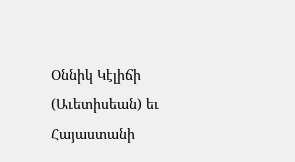Օննիկ Կէլիճի (Աւետիսեան) եւ Հայաստանի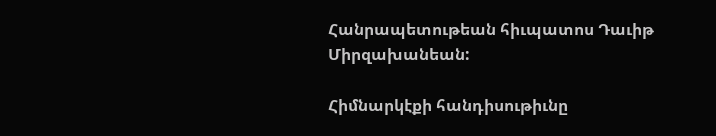Հանրապետութեան հիւպատոս Դաւիթ Միրզախանեան:

Հիմնարկէքի հանդիսութիւնը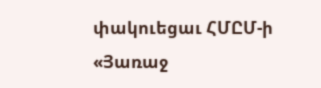փակուեցաւ ՀՄԸՄ-ի «Յառաջ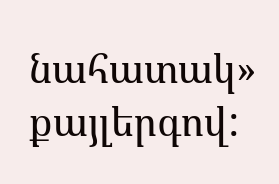նահատակ» քայլերգով: